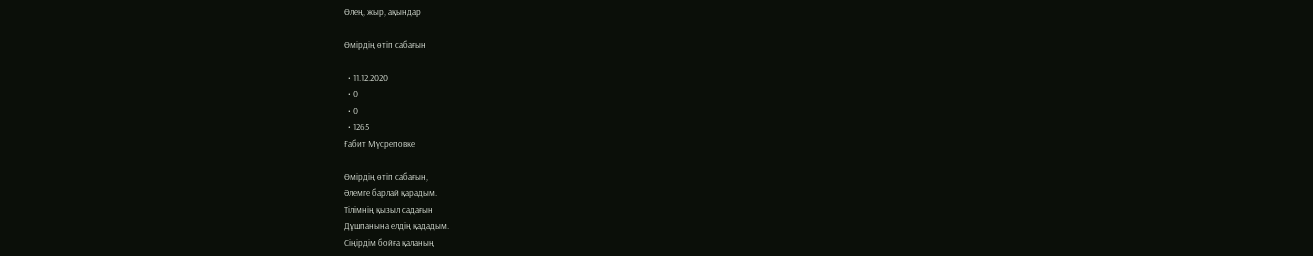Өлең, жыр, ақындар

Өмірдің өтіп сабағын

  • 11.12.2020
  • 0
  • 0
  • 1265
Ғабит Мүсреповке

Өмірдің өтіп сабағын,
Әлемге барлай қарадым.
Тілімнің қызыл садағын
Дұшпанына елдің қададым.
Сіңірдім бойға қаланың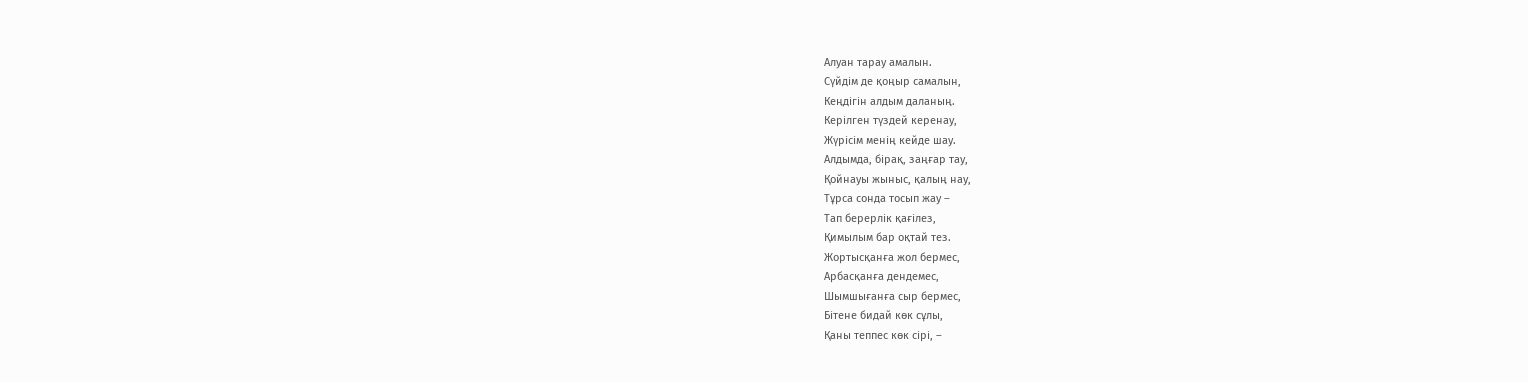Алуан тарау амалын.
Сүйдім де қоңыр самалын,
Кеңдігін алдым даланың.
Керілген түздей керенау,
Жүрісім менің кейде шау.
Алдымда, бірақ, заңғар тау,
Қойнауы жыныс, қалың нау,
Тұрса сонда тосып жау –
Тап берерлік қағілез,
Қимылым бар оқтай тез.
Жортысқанға жол бермес,
Арбасқанға дендемес,
Шымшығанға сыр бермес,
Бітене бидай көк сұлы,
Қаны теппес көк сірі, –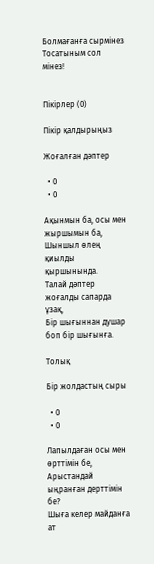Болмағанға сырмінез
Тосатыным сол мінез!


Пікірлер (0)

Пікір қалдырыңыз

Жоғалған дәптер

  • 0
  • 0

Ақынмын ба, осы мен жыршымын ба,
Шыншыл өлең қиылды қыршынында.
Талай дәптер жоғалды сапарда ұзақ,
Бір шығыннан душар боп бір шығынға.

Толық

Бір жолдастың сыры

  • 0
  • 0

Лапылдаған осы мен өрттімін бе,
Арыстандай ыңранған дерттімін бе?
Шыға келер майданға ат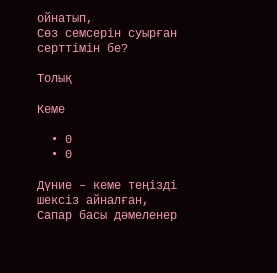ойнатып,
Сөз семсерін суырған серттімін бе?

Толық

Кеме

  • 0
  • 0

Дүние – кеме теңізді шексіз айналған,
Сапар басы дәмеленер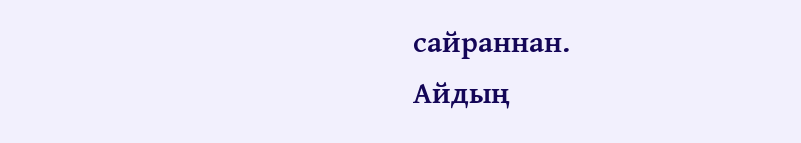сайраннан.
Айдың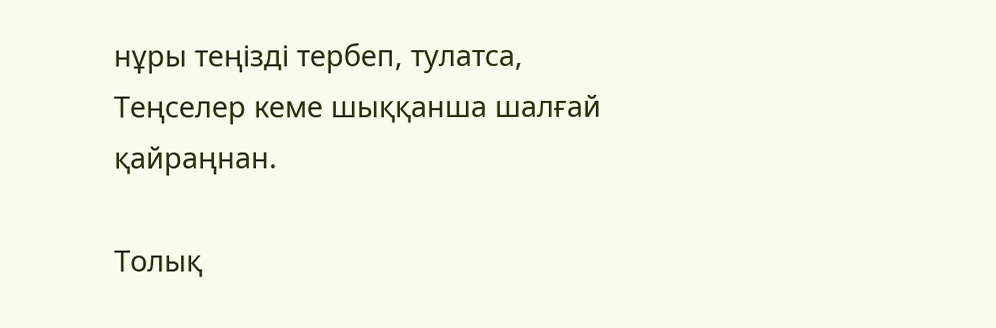нұры теңізді тербеп, тулатса,
Теңселер кеме шыққанша шалғай қайраңнан.

Толық